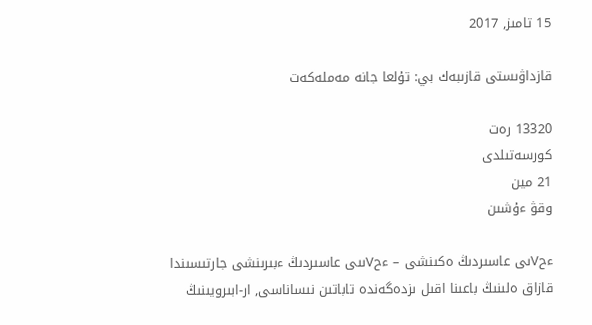15 تامىز, 2017

قازداۋىستى قازىبەك بي: تۇلعا جانە مەملەكەت

13320 رەت
كورسەتىلدى
21 مين
وقۋ ءۇشىن

ءحVىى عاسىردىڭ ەكىنشى – ءحVىىى عاسىردىڭ ءبىرىنشى جارتىسىندا قازاق ەلىنىڭ باعىنا اقىل ىزدەگەندە تاباتىن نىساناسى, ار-ابىرويىنىڭ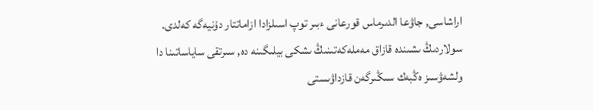اراشاسى, جاۋعا الدىرماس قورعانى ءبىر توپ اسىلزادا ازاماتتار دۇنيەگە كەلدى. سولاردىڭ ىشىندە قازاق مەملەكەتىنىڭ ىشكى بيلىگىنە دە, سىرتقى ساياساتىنا دا ولشەۋسىز ەڭبەك سىڭىرگەن قازداۋىستى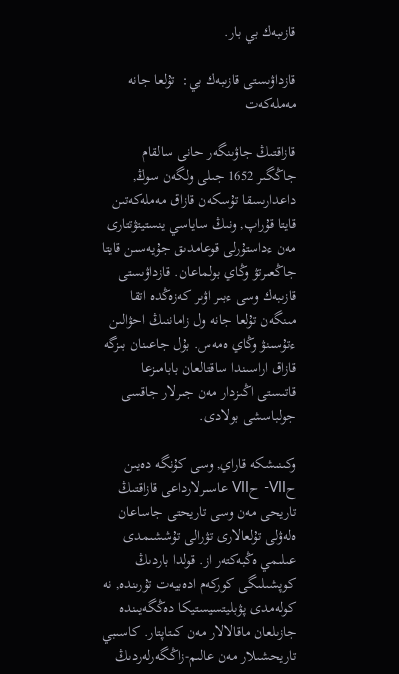قازىبەك بي بار.

قازداۋىستى قازىبەك بي:  تۇلعا جانە مەملەكەت

قازاقتىڭ جاۋىنگەر حانى سالقام جاڭگىر 1652 جىلى ولگەن سوڭ, داعدارىسقا تۇسكەن قازاق مەملەكەتىن قايتا قۇراپ, ونىڭ ساياسي ينستيتۋتتارى مەن ءداستۇرلى قوعامدىق جۇيەسىن قايتا جاڭعىرتۋ وڭاي بولماعان. قازداۋىستى قازىبەك وسى ءبىر اۋىر كەزەڭدە اتقا مىنگەن تۇلعا جانە ول زاماننىڭ احۋالىن ءتۇسىنۋ وڭاي ەمەس. بۇل جاعىنان بىزگە قازاق اراسىندا ساقتالعان بابامىزعا قاتىستى اڭىزدار مەن جىرلار جاقسى جولباسشى بولادى.

وكىنىشكە قاراي, وسى كۇنگە دەيىن حVII- حVII عاسىرلارداعى قازاقتىڭ تاريحى مەن وسى تاريحتى جاساعان ەلەۋلى تۇلعالارى تۋرالى تۇششىمدى عىلىمي ەڭبەكتەر از. قولدا باردىڭ كوپشىلىگى كوركەم ادەبيەت تۇرىندە, نە كولەمدى پۋبليتسيستيكا دەڭگەيىندە جازىلعان ماقالالار مەن كىتاپتار. كاسىبي تاريحشىلار مەن عالىم-زاڭگەرلەردىڭ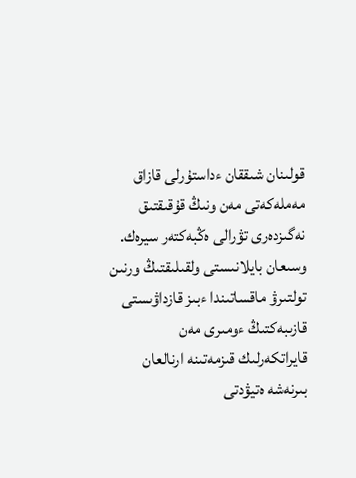قولىنان شىققان ءداستۇرلى قازاق مەملەكەتى مەن ونىڭ قۇقىقتىق نەگىزدەرى تۋرالى ەڭبەكتەر سيرەك. وسىعان بايلانىستى ولقىلىقتىڭ ورنىن تولتىرۋ ماقساتىندا ءبىز قازداۋىستى قازىبەكتىڭ ءومىرى مەن قايراتكەرلىك قىزمەتىنە ارنالعان بىرنەشە ەتيۋدتى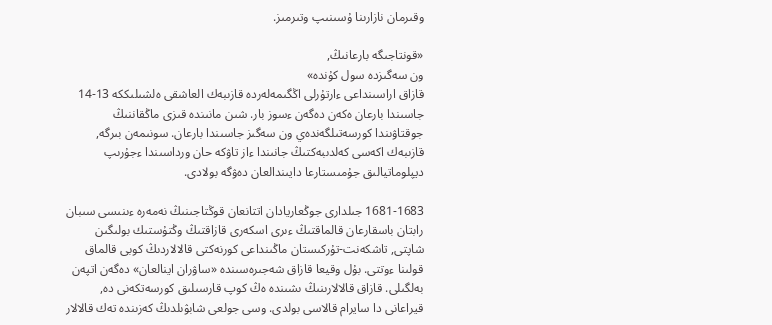وقىرمان نازارىنا ۇسىنىپ وتىرمىز.

«قونتاجىگە بارعانىڭ,
ون سەگىزدە سول كۇندە»
قازاق اراسىنداعى ءارتۇرلى اڭگىمەلەردە قازىبەك العاشقى ەلشىلىككە 13-14 جاسىندا بارعان ەكەن دەگەن ءسوز بار. شىن مانىندە قىزى ماڭقاننىڭ جوقتاۋىندا كورسەتىلگەندەي ون سەگىز جاسىندا بارعان. سونىمەن بىرگە, قازىبەك اكەسى كەلدىبەكتىڭ جانىندا ءاز تاۋكە حان ورداسىندا ءجۇرىپ ديپلوماتيالىق جۇمىستارعا دايىندالعان دەۋگە بولادى.

1681-1683 جىلدارى جوڭعاريادان اتتانعان قوڭتاجىنىڭ نەمەرە ءىنىسى سىبان رابتان باسقارعان قالماقتىڭ ءىرى اسكەرى قازاقتىڭ وڭتۇستىك بولىگىن شاپتى, تاشكەنت-تۇركىستان ماڭىنداعى كورنەكتى قالالاردىڭ كوبى قالماق قولىنا ءوتتى. بۇل وقيعا قازاق شەجىرەسىندە «ساۋران اينالعان» دەگەن اتپەن بەلگىلى. قازاق قالالارىنىڭ ىشىندە ەڭ كوپ قارسىلىق كورسەتكەنى دە, قيراعانى دا سايرام قالاسى بولدى. وسى جولعى شابۋىلدىڭ كەزىندە تەك قالالار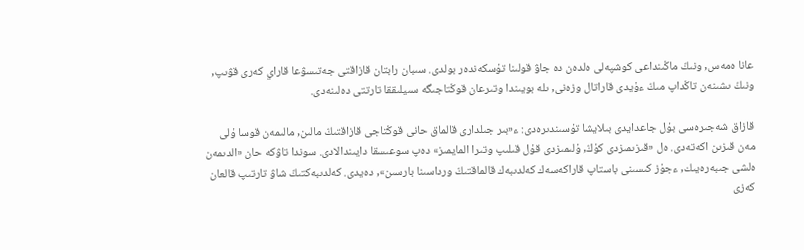عانا ەمەس, ونىڭ ماڭىنداعى كوشپەلى ەلدەن دە جاۋ قولىنا تۇسكەندەر بولدى. سىبان رابتان قازاقتى جەتىسۋعا قاراي كەرى قۋىپ, ونىڭ ىشىنەن تاڭداپ مىڭ ءۇيدى قاراتال وزەنى, ىلە بويىندا وتىرعان قوڭتاجىگە سىيلىققا تارتتى دەلىنەدى.

قازاق شەجىرەسى بۇل جاعدايدى بىلايشا تۇسىندىرەدى: ء«بىر جىلدارى قالماق حانى قوڭتاجى قازاقتىڭ مالىن, مالىمەن قوسا ۇلى مەن قىزىن اكەتەدى. ەل «قىزىمىزدى كۇڭ, ۇلىمىزدى قۇل قىلىپ وتىرا المايمىز» دەپ سوعىسقا دايىندالادى. سوندا تاۋكە حان «الدىمەن ەلشى جىبەرەيىك, ءجۇز كىسىنى باستاپ قاراكەسەك كەلدىبەك قالماقتىڭ ورداسىنا بارسىن», دەيدى. كەلدىبەكتىڭ شاۋ تارتىپ قالعان كەزى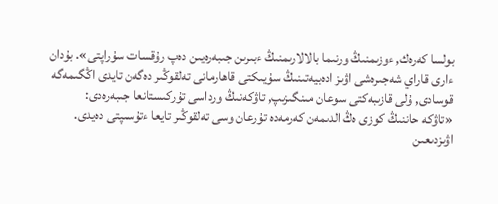بولسا كەرەك, ءوزىمنىڭ ورنىما بالالارىمنىڭ ءبىرىن جىبەرەيىن دەپ رۇقسات سۇراپتى». بۇدان ءارى قاراي شەجىرەشى اۋىز ادەبيەتىنىڭ سۇيىكتى قاھارمانى تەلقوڭىر دەگەن تايدى اڭگىمەگە قوسادى, ۇلى قازىبەكتى سوعان مىنگىزىپ, تاۋكەنىڭ ورداسى تۇركىستانعا جىبەرەدى:
«تاۋكە حاننىڭ كوزى ەڭ الدىمەن كەرمەدە تۇرعان وسى تەلقوڭىر تايعا ءتۇسىپتى دەيدى. اۋىزدىعىن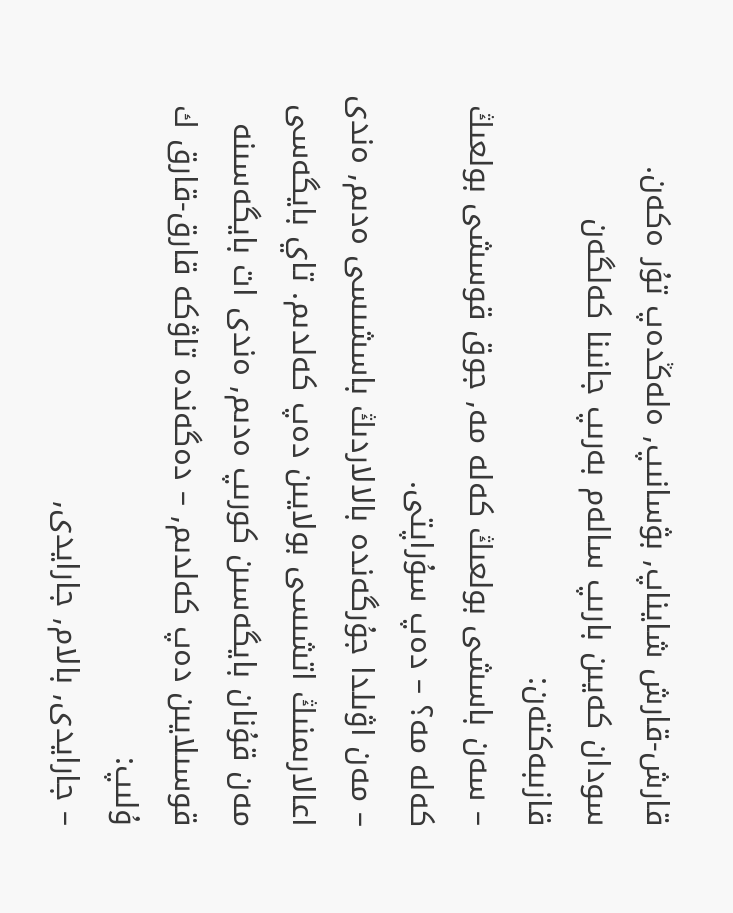قارش-قارش شايناپ, بۋسانىپ, ەلەڭدەپ تۇر ەكەن. سودان كەيىن بارىپ سالەم بەرىپ جانىنا كەلگەن قازىبەكتەن:
– سەن باسشى بولعىڭ كەلە مە, جوق قوسشى بولعىڭ كەلە مە؟ – دەپ سۇراپتى.
– مەن اۋىلدا جۇرگەندە بالالاردىڭ باسشىسى ەدىم, ەندى اعالارىمنىڭ اتشىسى بولايىن دەپ كەلدىم. تاي بايگەسى مەن قۇنان بايگەسىن كورىپ ەدىم, ەندى ات بايگەسىنە قوسىلايىن دەپ كەلدىم, – دەگەندە تاۋكە قارق-قارق ك ۇلىپ:
– جارايدى, بالام, جارايدى,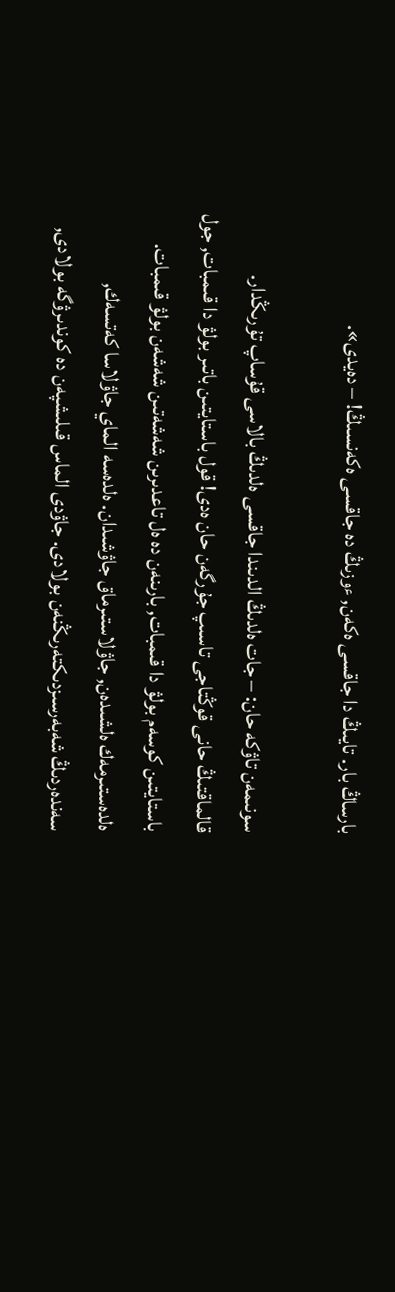بارساڭ بار. تايىڭ دا جاقسى ەكەن, ءوزىڭ دە جاقسى ەكەنسىڭ! – دەيدى».

سونىمەن تاۋكە حان: – جات ەلدىڭ الدىندا جاقسى ەلدىڭ بالاسى قۇساپ تۇرىڭدار. قالماقتىڭ حانى قوڭتاجى تاسىپ جۇرگەن حان ەدى! قول باستايتىن باتىر بولۋ دا قىمبات, جول باستايتىن كوسەم بولۋ دا قىمبات, بارىنەن دە ەل تاعدىرىن شەشەتىن شەشەن بولۋ قىمبات. ەلدەستىرمەك ەلشىدەن, جاۋلاستىرماق جاۋشىدان. ەلدەسە الماي جاۋلاسا كەتسەك, سەندەردىڭ شەبەرسىزدىكتەرىڭنەن بولادى. جاۋدى الماس قىلىشپەن دە كوندىرۋگە بولادى,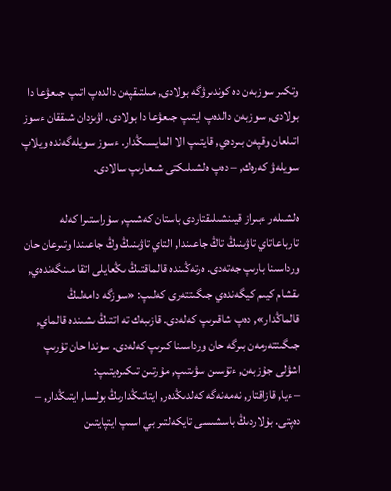وتكىر سوزبەن دە كوندىرۋگە بولادى, مىلتىقپەن دالدەپ اتىپ جىعۋعا دا بولادى, سوزبەن دالدەپ ايتىپ جىعۋعا دا بولادى. اۋىزدان شىققان ءسوز اتىلعان وقپەن بىردەي, قايتىپ الا المايسىڭدار. ءسوز سويلەگەندە ويلاپ سويلەۋ كەرەك, – دەپ ەلشىلىكتى شىعارىپ سالادى.

ەلشىلەر ءبىراز قيىنشىلىقتاردى باستان كەشىپ, سۇراستىرا كەلە تارباعاتاي تاۋىنىڭ تاڭ جاعىندا, التاي تاۋىنىڭ وڭ جاعىندا وتىرعان حان ورداسىنا بارىپ جەتەدى. ەرتەڭىندە قالماقتىڭ ىڭعايلى اتقا مىنگەندەي, ىقشام كيىم كيگەندەي جىگىتتەرى كەلىپ: «سوزگە دامەلىڭ قالماڭدار», دەپ شاقىرىپ كەلەدى. قازىبەك تە اتتىڭ ىشىندە قالماي, جىگىتتەرمەن بىرگە حان ورداسىنا كىرىپ كەلەدى. سوندا حان تۇرىپ اشۋلى جۇزبەن, ءتۇسىن سۋىتىپ, مۇرتىن تىكىرەيتىپ:
– ءيا, قازاقتار, نەمەنەگە كەلدىڭدەر, ايتاتىڭدارىڭ بولسا, ايتىڭدار, – دەپتى. بۇلاردىڭ باسشىسى تايكەلتىر بي اسىپ ايتپايتىن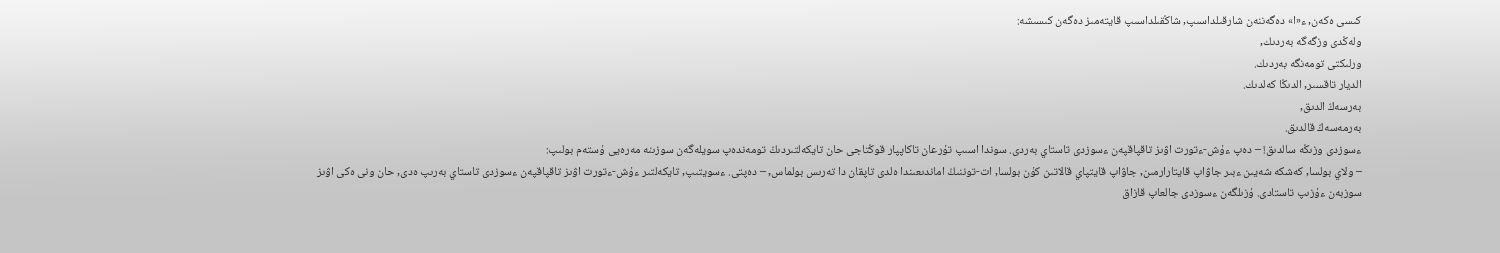كىسى ەكەن, ء«ا» دەگەننەن شارقىلداسىپ, شاڭقىلداسىپ قايتەمىز دەگەن كىسىشە:
ولەڭدى وزگەگە بەردىك,
ورلىكتى تومەنگە بەردىك.
الديار تاقسىر, الدىڭا كەلدىك.
بەرسەڭ الدىق,
بەرمەسەڭ قالدىق.
ءسوزدى وزىڭە سالدىق! – دەپ ءۇش-ءتورت اۋىز تاقپاقپەن ءسوزدى تاستاي بەردى. سوندا اسىپ تۇرعان تاكاپپار قوڭتاجى حان تايكەلتىردىڭ تومەندەپ سويلەگەن سوزىنە مەرەيى ۇستەم بولىپ:
– ولاي بولسا, كەشكە شەيىن ءبىر جاۋاپ قايتارارمىن, جاۋاپ قايتپاي قالاتىن كۇن بولسا, ات-توننىڭ اماندىعىندا ەلدى تاپقان دا تەرىس بولماس, – دەپتى. ءسويتىپ, تايكەلتىر ءۇش-ءتورت اۋىز تاقپاقپەن ءسوزدى تاستاي بەرىپ ەدى, حان ونى ەكى اۋىز سوزبەن ءۇزىپ تاستادى. ۇزىلگەن ءسوزدى جالعاپ قازاق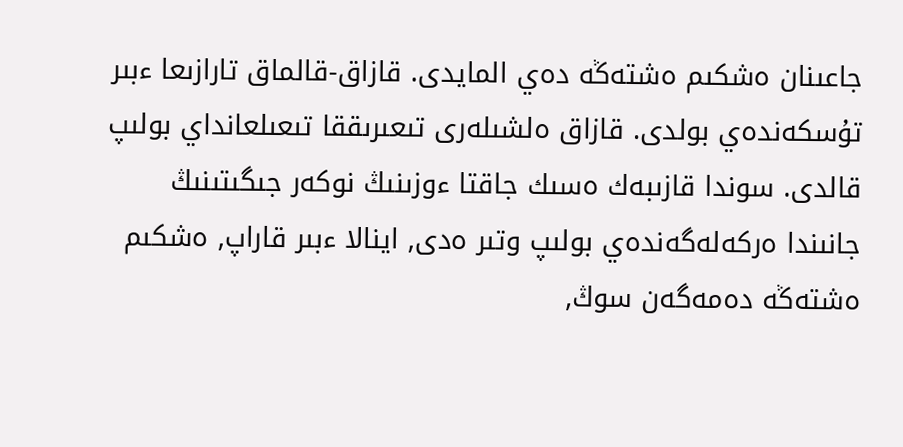جاعىنان ەشكىم ەشتەڭە دەي المايدى. قازاق-قالماق تارازىعا ءبىر تۇسكەندەي بولدى. قازاق ەلشىلەرى تىعىرىققا تىعىلعانداي بولىپ قالدى. سوندا قازىبەك ەسىك جاقتا ءوزىنىڭ نوكەر جىگىتىنىڭ جانىندا ەركەلەگەندەي بولىپ وتىر ەدى, اينالا ءبىر قاراپ, ەشكىم ەشتەڭە دەمەگەن سوڭ,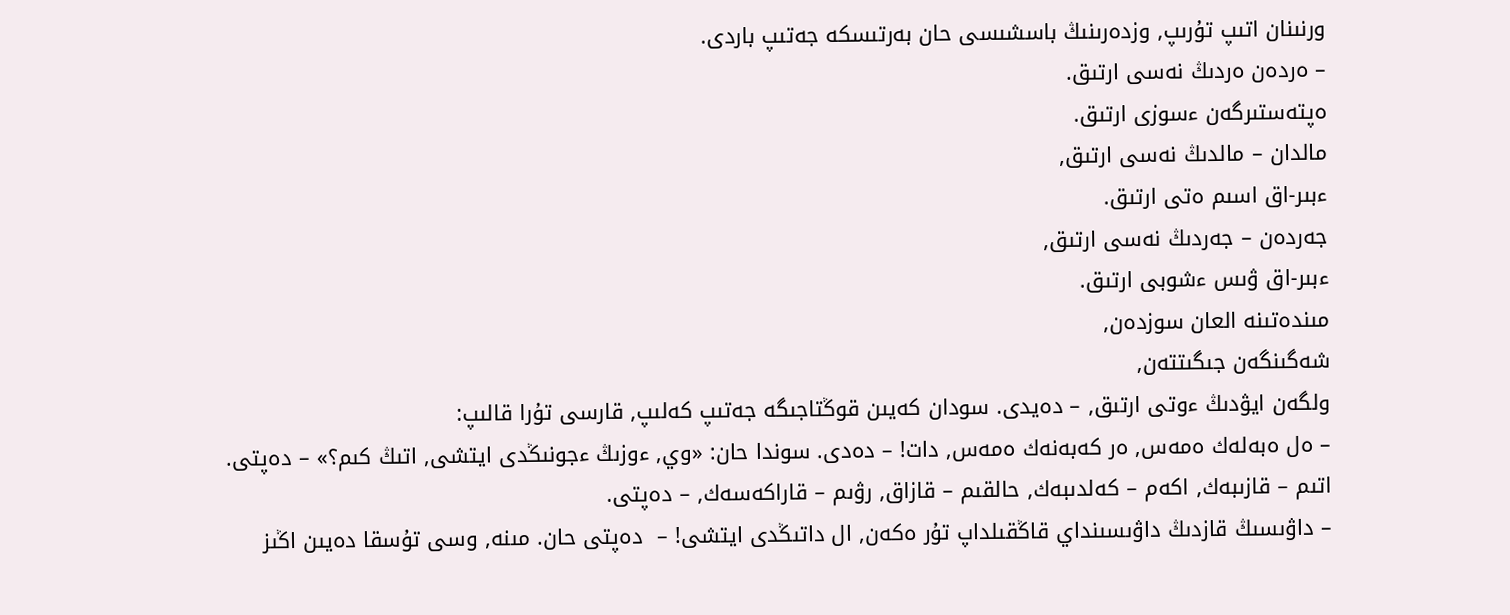ورنىنان اتىپ تۇرىپ, وزدەرىنىڭ باسشىسى حان بەرتىسكە جەتىپ باردى.
– ەردەن ەردىڭ نەسى ارتىق.
ەپتەستىرگەن ءسوزى ارتىق.
مالدان – مالدىڭ نەسى ارتىق,
ءبىر-اق اسىم ەتى ارتىق.
جەردەن – جەردىڭ نەسى ارتىق,
ءبىر-اق ۋىس ءشوبى ارتىق.
مىندەتىنە العان سوزدەن,
شەگىنگەن جىگىتتەن,
ولگەن ايۋدىڭ ءوتى ارتىق, – دەيدى. سودان كەيىن قوڭتاجىگە جەتىپ كەلىپ, قارسى تۇرا قالىپ:
– ەل ەبەلەك ەمەس, ەر كەبەنەك ەمەس, دات! – دەدى. سوندا حان: «وي, ءوزىڭ ءجونىڭدى ايتشى, اتىڭ كىم؟» – دەپتى.
اتىم – قازىبەك, اكەم – كەلدىبەك, حالقىم – قازاق, رۋىم – قاراكەسەك, – دەپتى.
– داۋىسىڭ قازدىڭ داۋىسىنداي قاڭقىلداپ تۇر ەكەن, ال داتىڭدى ايتشى! –  دەپتى حان. مىنە, وسى تۇسقا دەيىن اڭىز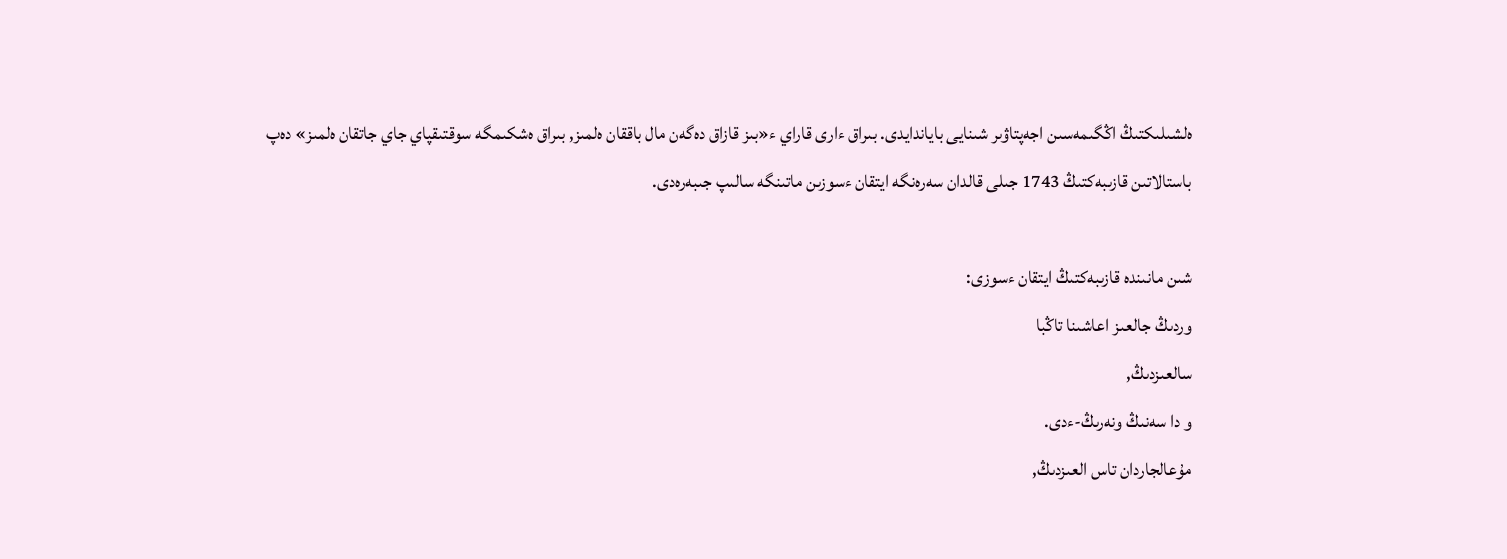ەلشىلىكتىڭ اڭگىمەسىن اجەپتاۋىر شىنايى باياندايدى. بىراق ءارى قاراي ء«بىز قازاق دەگەن مال باققان ەلمىز, بىراق ەشكىمگە سوقتىقپاي جاي جاتقان ەلمىز» دەپ باستالاتىن قازىبەكتىڭ 1743 جىلى قالدان سەرەنگە ايتقان ءسوزىن ماتىنگە سالىپ جىبەرەدى.

شىن مانىندە قازىبەكتىڭ ايتقان ءسوزى:
وردىڭ جالعىز اعاشىنا تاڭبا
سالعىزدىڭ,
و دا سەنىڭ ونەرىڭ-ءدى.
مۇعالجاردان تاس العىزدىڭ,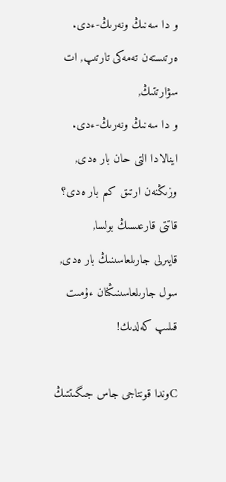و دا سەنىڭ ونەرىڭ-ءدى.
ەرتىستەن تەمەكى تارتىپ, ات سۋارتتىڭ,
و دا سەنىڭ ونەرىڭ-ءدى.
اينالادا التى حان بار ەدى,
وزىڭنەن ارتىق كىم بار ەدى؟
قاتتى قارعىسىڭ بولسا,
قايىرلى جارىلعاسىنىڭ بار ەدى,
سول جارىلعاسىنىڭنان ءۇمىت
قىلىپ كەلدىك!

Cوندا قونتاجى جاس جىگىتتىڭ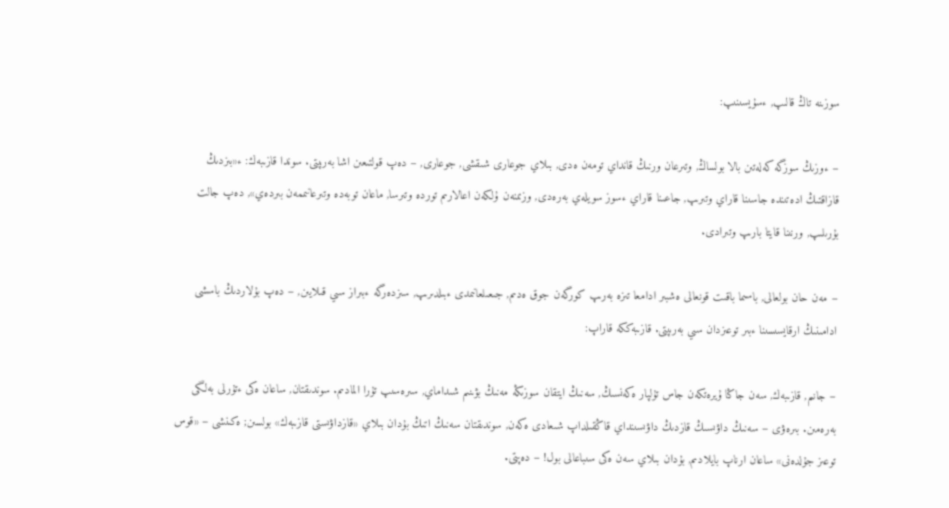سوزىنە تاڭ قالىپ, ءسۇيسىنىپ:

– ءوزىڭ سوزگە كەلەتىن بالا بولساڭ, وتىرعان ورنىڭ قانداي تومەن ەدى, بىلاي جوعارى شىقشى, جوعارى, – دەپ قولتىعىن اشا بەرىپتى. سوندا قازىبەك: ء«بىزدىڭ قازاقتىڭ ادەتىندە جاسىنا قاراي وتىرىپ, جاعىنا قاراي ءسوز سويلەي بەرەدى, وزىمنەن ۇلكەن اعالارىم توردە وتىرسا, ماعان توبەدە وتىرعانىممەن بىردەي», دەپ جالت بۇرىلىپ, ورنىنا قايتا بارىپ وتىرادى.

– مەن حان بولعالى, باسىما باقىت قونعالى ەشبىر ادامعا تىزە بەرىپ كورگەن جوق ەدىم, جىعىلعانىمدى ءبىلدىرىپ, سىزدەرگە ءبىراز سىي قىلايىن, – دەپ بۇلاردىڭ باسشى ادامىنىڭ ارقايسىسىنا ءبىر توعىزدان سىي بەرىپتى. قازىبەككە قاراپ:

– جانىم, قازىبەك, سەن جاڭا ۇيرەتكەن جاس تۇلپار ەكەنسىڭ, سەنىڭ ايتقان سوزىڭە مەنىڭ بۋىنىم شىداماي, سىرەسىپ تۇرا المادىم. سوندىقتان, ساعان ەكى ءتۇرلى بەلگى بەرەمىن. بىرەۋى – سەنىڭ داۋىسىڭ قازدىڭ داۋىسىنداي قاڭقىلداپ شىعادى ەكەن, سوندىقتان سەنىڭ اتىڭ بۇدان بىلاي «قازداۋىستى قازىبەك» بولسىن; ەكىنشى – «قوس توعىز جۇلدەنى» ساعان ارناپ بايلادىم, بۇدان بىلاي سەن ەكى سىباعالى بول! – دەپتى.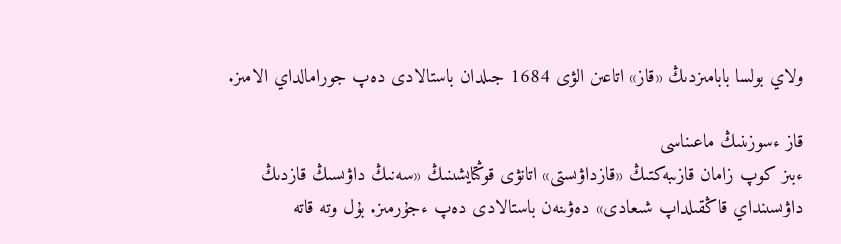ولاي بولسا بابامىزدىڭ «قاز» اتاعىن الۋى 1684 جىلدان باستالادى دەپ جورامالداي الامىز.

قاز ءسوزىنىڭ ماعىناسى
ءبىز كوپ زامان قازىبەكتىڭ «قازداۋىستى» اتانۋى قوڭتايشىنىڭ «سەنىڭ داۋىسىڭ قازدىڭ داۋىسىنداي قاڭقىلداپ شىعادى» دەۋىنەن باستالادى دەپ ءجۇرمىز. بۇل وتە قاتە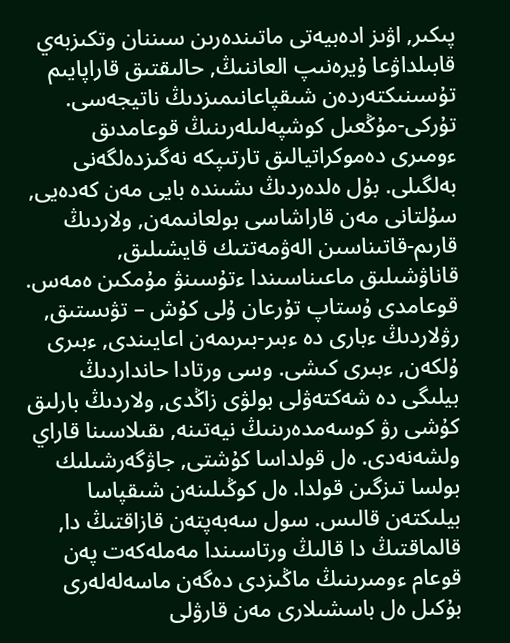پىكىر, اۋىز ادەبيەتى ماتىندەرىن سىننان وتكىزبەي قابىلداۋعا ۇيرەنىپ العاننىڭ, حالىقتىق قاراپايىم تۇسىنىكتەردەن شىقپاعانىمىزدىڭ ناتيجەسى. تۇركى-مۇڭعىل كوشپەلىلەرىنىڭ قوعامدىق ءومىرى دەموكراتيالىق تارتىپكە نەگىزدەلگەنى بەلگىلى. بۇل ەلدەردىڭ ىشىندە بايى مەن كەدەيى, سۇلتانى مەن قاراشاسى بولعانىمەن, ولاردىڭ قارىم-قاتىناسىن الەۋمەتتىك قايشىلىق, قاناۋشىلىق ماعىناسىندا ءتۇسىنۋ مۇمكىن ەمەس. قوعامدى ۇستاپ تۇرعان ۇلى كۇش – تۋىستىق, رۋلاردىڭ ءبارى دە ءبىر-بىرىمەن اعايىندى, ءبىرى ۇلكەن, ءبىرى كىشى. وسى ورتادا حانداردىڭ بيلىگى دە شەكتەۋلى بولۋى زاڭدى, ولاردىڭ بارلىق كۇشى رۋ كوسەمدەرىنىڭ نيەتىنە, ىقىلاسىنا قاراي ولشەنەدى. ەل قولداسا كۇشتى, جاۋگەرشىلىك بولسا تىزگىن قولدا. ەل كوڭىلىنەن شىقپاسا بيلىكتەن قالىس. سول سەبەپتەن قازاقتىڭ دا, قالماقتىڭ دا قالىڭ ورتاسىندا مەملەكەت پەن قوعام ءومىرىنىڭ ماڭىزدى دەگەن ماسەلەلەرى بۇكىل ەل باسشىلارى مەن قارۋلى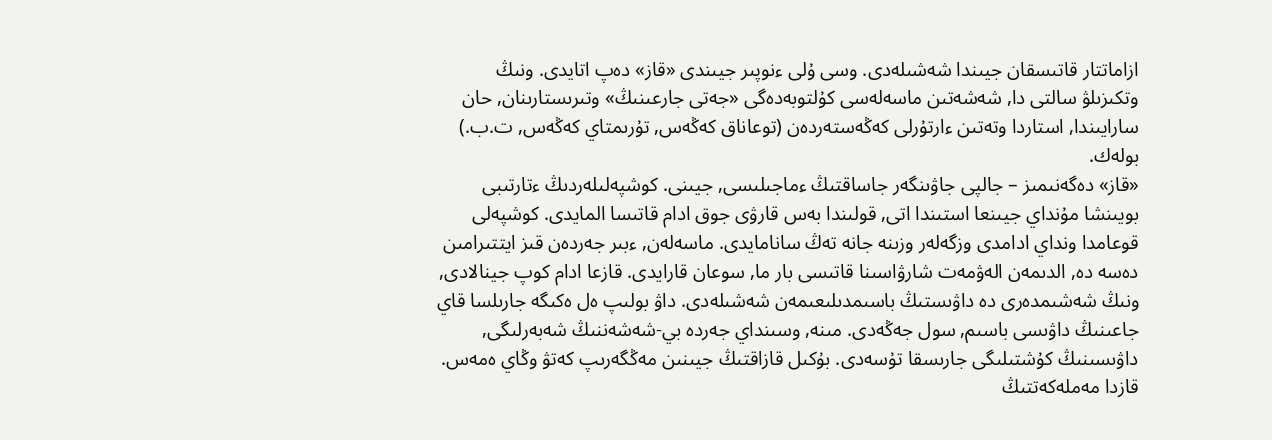ازاماتتار قاتىسقان جيىندا شەشىلەدى. وسى ۇلى ءنوپىر جيىندى «قاز» دەپ اتايدى. ونىڭ وتكىزىلۋ سالتى دا, شەشەتىن ماسەلەسى كۇلتوبەدەگى «جەتى جارعىنىڭ» وتىرىستارىنان, حان سارايىندا, استاردا وتەتىن ءارتۇرلى كەڭەستەردەن (توعاناق كەڭەس, تۇرىمتاي كەڭەس, ت.ب.) بولەك.
«قاز» دەگەنىمىز – جالپى جاۋىنگەر جاساقتىڭ ءماجىلىسى, جيىنى. كوشپەلىلەردىڭ ءتارتىبى بويىنشا مۇنداي جيىنعا استىندا اتى, قولىندا بەس قارۋى جوق ادام قاتىسا المايدى. كوشپەلى قوعامدا ونداي ادامدى وزگەلەر وزىنە جانە تەڭ سانامايدى. ماسەلەن, ءبىر جەردەن قىز ايتتىرامىن دەسە دە, الدىمەن الەۋمەت شارۋاسىنا قاتىسى بار ما, سوعان قارايدى. قازعا ادام كوپ جينالادى, ونىڭ شەشىمدەرى دە داۋىستىڭ باسىمدىلىعىمەن شەشىلەدى. داۋ بولىپ ەل ەكىگە جارىلسا قاي جاعىنىڭ داۋىسى باسىم, سول جەڭەدى. مىنە, وسىنداي جەردە بي-شەشەننىڭ شەبەرلىگى, داۋىسىنىڭ كۇشتىلىگى جارىسقا تۇسەدى. بۇكىل قازاقتىڭ جيىنىن مەڭگەرىپ كەتۋ وڭاي ەمەس. قازدا مەملەكەتتىڭ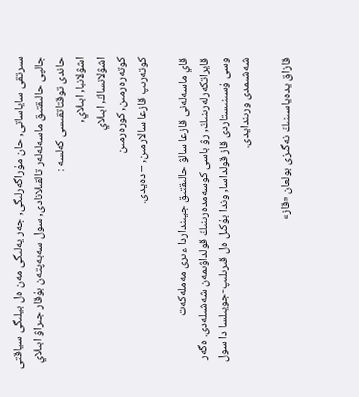سىرتقى ساياساتى, حان مۇراگەرلىگى, جەر يەلىگى مەن ەل بيلىگى سياقتى جالپى حالىقتىق ماسەلەلەر تالقىلانادى, سول سەبەپتەن بۇقار جىراۋ ابىلاي حاندى توقتاتقىسى كەلسە :
اشۋلانبا, ابىلاي,
اشۋلانساڭ, ابىلاي
كوتەرەرمىن, كورەرمىن
كوتەرىپ قازعا سالارمىن, – دەيدى.

قاي ماسەلەنى قازعا سالۋ حالىقتىق جيىنداردا ءىرى مەملەكەت قايراتكەرلەرىنىڭ, رۋ باسى كوسەمدەرىنىڭ قولداۋىمەن شەشىلەدى. ەگەر وسى ۇسىنىستاردى قاز قولداسا, وندا بۇكىل ەل قىرىلىپ-جويىلسا دا سول شەشىمدى ورىندايدى.

قازاق يدەياسىنىڭ نەگىزى بولعان «قاز»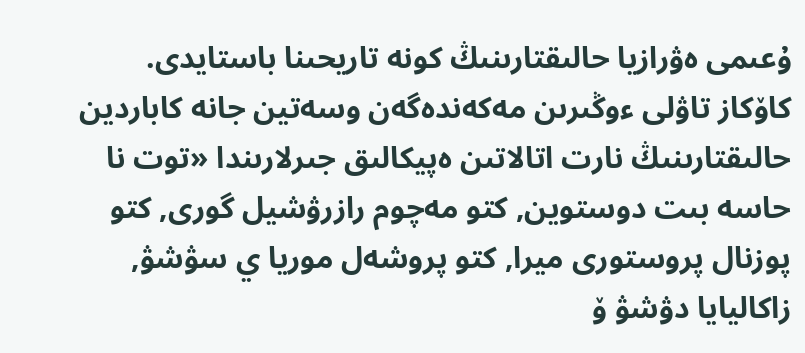ۇعىمى ەۋرازيا حالىقتارىنىڭ كونە تاريحىنا باستايدى. كاۆكاز تاۋلى ءوڭىرىن مەكەندەگەن وسەتين جانە كاباردين حالىقتارىنىڭ نارت اتالاتىن ەپيكالىق جىرلارىندا «توت نا حاسە بىت دوستوين, كتو مەچوم رازرۋشيل گورى, كتو پوزنال پروستورى ميرا, كتو پروشەل موريا ي سۋشۋ, زاكاليايا دۋشۋ ۆ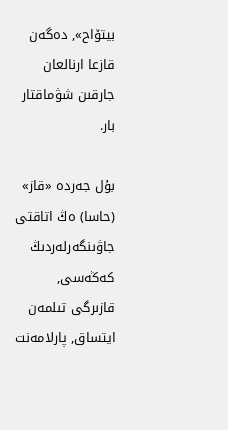بيتۆاح», دەگەن قازعا ارنالعان جارقىن شۋماقتار بار.

بۇل جەردە «قاز» (حاسا) ەڭ اتاقتى جاۋىنگەرلەردىڭ كەڭەسى, قازىرگى تىلمەن ايتساق, پارلامەنت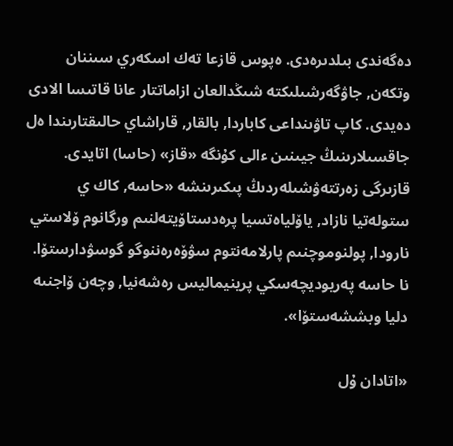دەگەندى بىلدىرەدى. ەپوس قازعا تەك اسكەري سىننان وتكەن, جاۋگەرشىلىكتە شىڭدالعان ازاماتتار عانا قاتىسا الادى دەيدى. كاپ تاۋىنداعى كاباردا, بالقار, قاراشاي حالىقتارىندا ەل جاقسىلارىنىڭ جيىنىن ءالى كۇنگە «قاز» (حاسا) اتايدى. قازىرگى زەرتتەۋشىلەردىڭ پىكىرىنشە «حاسە, كاك ي ستولەتيا نازاد, ياۆلياەتسيا پرەدستاۆيتەلنىم ورگانوم ۆلاستي نارودا, پولنوموچنىم پارلامەنتوم سۋۆەرەننوگو گوسۋدارستۆا. نا حاسە پەريوديچەسكي پرينيماليس رەشەنيا, وچەن ۆاجنىە دليا وبششەستۆا».

«اتادان ۇل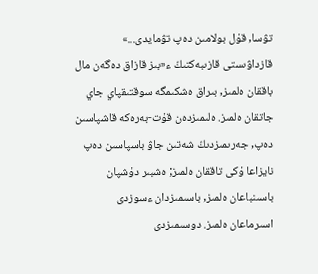تۋسا, قۇل بولامىن دەپ تۋمايدى...»
قازداۋىستى قازىبەكتىڭ ء«بىز قازاق دەگەن مال باققان ەلمىز, بىراق ەشكىمگە سوقتىقپاي جاي جاتقان ەلمىز. ەلىمىزدەن قۇت-بەرەكە قاشپاسىن دەپ, جەرىمىزدىڭ شەتىن جاۋ باسپاسىن دەپ نايزاعا ۇكى تاققان ەلمىز; ەشبىر دۇشپان باسىنباعان ەلمىز, باسىمىزدان ءسوزدى اسىرماعان ەلمىز. دوسىمىزدى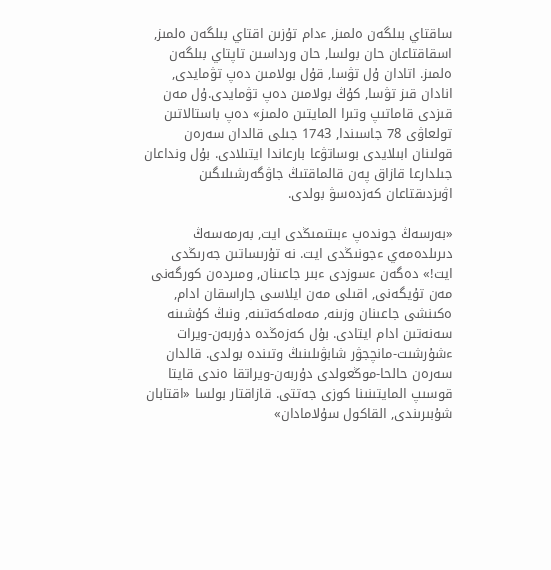ساقتاي بىلگەن ەلمىز, ءدام تۇزىن اقتاي بىلگەن ەلمىز, اسقاقتاعان حان بولسا, حان ورداسىن تاپتاي بىلگەن ەلمىز. اتادان ۇل تۋسا, قۇل بولامىن دەپ تۋمايدى, انادان قىز تۋسا, كۇڭ بولامىن دەپ تۋمايدى.ۇل مەن قىزدى قاماتىپ وتىرا المايتىن ەلمىز» دەپ باستالاتىن تولعاۋى 78 جاسىندا, 1743 جىلى قالدان سەرەن قولىنان ابىلايدى بوساتۋعا بارعاندا ايتىلادى. بۇل ونداعان جىلدارعا قازاق پەن قالماقتىڭ جاۋگەرشىلىگىن اۋىزدىقتاعان كەزدەسۋ بولدى.

«بەرسەڭ جوندەپ ءبىتىمىڭدى ايت, بەرمەسەڭ دىرىلدەمەي ءجونىڭدى ايت. نە تۇرىساتىن جەرىڭدى ايت!» دەگەن ءسوزدى ءبىر جاعىنان, ومىردەن كورگەنى مەن تۇيگەنى, اقىلى مەن ايلاسى جاراسقان ادام, ەكىنشى جاعىنان وزىنە, مەملەكەتىنە, ونىڭ كۇشىنە سەنەتىن ادام ايتادى. بۇل كەزەڭدە دۇربەن-ويرات ءشۇرشىت-مانچجۋر شابۋىلىنىڭ وتىندە بولدى. قالدان سەرەن حالحا-موڭعولدى دۇربەن-ويراتقا ەندى قايتا قوسىپ المايتىنىنا كوزى جەتتى. قازاقتار بولسا «اقتابان شۇبىرىندى, القاكول سۇلامادان»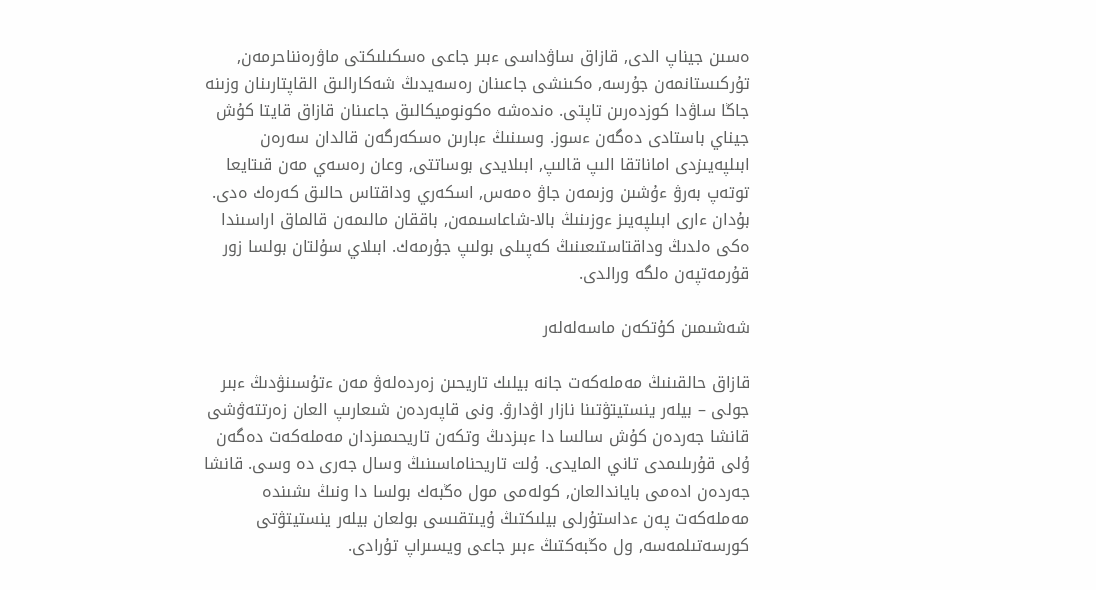ەسىن جيناپ الدى, قازاق ساۋداسى ءبىر جاعى ەسكىلىكتى ماۋرەنناحرمەن, تۇركىستانمەن جۇرسە, ەكىنشى جاعىنان رەسەيدىڭ شەكارالىق القاپتارىنان وزىنە جاڭا ساۋدا كوزدەرىن تاپتى. ەندەشە ەكونوميكالىق جاعىنان قازاق قايتا كۇش جيناي باستادى دەگەن ءسوز. وسىنىڭ ءبارىن ەسكەرگەن قالدان سەرەن ابىلپەيىزدى اماناتقا الىپ قالىپ, ابىلايدى بوساتتى, وعان رەسەي مەن قىتايعا توتەپ بەرۋ ءۇشىن وزىمەن جاۋ ەمەس, اسكەري وداقتاس حالىق كەرەك ەدى. بۇدان ءارى ابىلپەيىز ءوزىنىڭ بالا-شاعاسىمەن, باققان مالىمەن قالماق اراسىندا ەكى ەلدىڭ وداقتاستىعىنىڭ كەپىلى بولىپ جۇرمەك. ابىلاي سۇلتان بولسا زور قۇرمەتپەن ەلگە ورالدى.

شەشىمىن كۇتكەن ماسەلەلەر

قازاق حالقىنىڭ مەملەكەت جانە بيلىك تاريحىن زەردەلەۋ مەن ءتۇسىنۋدىڭ ءبىر جولى – بيلەر ينستيتۋتىنا نازار اۋدارۋ. ونى قاپەردەن شىعارىپ العان زەرتتەۋشى قانشا جەردەن كۇش سالسا دا ءبىزدىڭ وتكەن تاريحىمىزدان مەملەكەت دەگەن ۇلى قۇرىلىمدى تاني المايدى. ۇلت تاريحناماسىنىڭ وسال جەرى دە وسى. قانشا جەردەن ادەمى باياندالعان, كولەمى مول ەڭبەك بولسا دا ونىڭ ىشىندە مەملەكەت پەن ءداستۇرلى بيلىكتىڭ ۇيىتقىسى بولعان بيلەر ينستيتۋتى كورسەتىلمەسە, ول ەڭبەكتىڭ ءبىر جاعى ويسىراپ تۇرادى.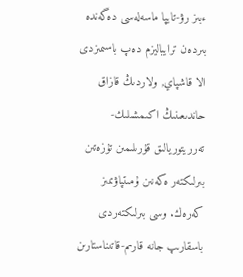ءبىز رۋ-تايپا ماسەلەسى دەگەندە بىردەن ترايباليزم دەپ باسىمىزدى الا قاشپاي, ولاردىڭ قازاق حاندىعىنىڭ اكىمشىلىك-تەرريتوريالىق قۇرىلىمىن تۇزەتىن بىرلىكتەر ەكەنىن ۇمىتپاۋىمىز كەرەك. وسى بىرلىكتەردى باسقارىپ جانە قارىم-قاتىناستارىن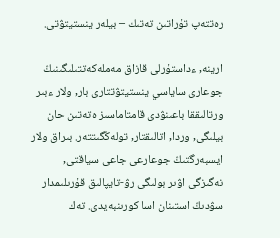رەتتەپ تۇراتىن تەتىك – بيلەر ينستيتۋتى.

ارينە, ءداستۇرلى قازاق مەملەكەتتىلىگىنىڭ جوعارى ساياسي ينستيتۋتتارى بار, ولار ءبىر ورتالىققا باعىنۋدى قامتاماسىز ەتەتىن حان بيلىگى, وردا, اتالىقتار, تولەڭگىتتەر. بىراق ولار ايسبەرگتىڭ جوعارعى جاعى سياقتى, نەگىزگى اۋىر بولىگى رۋ-تايپالىق قۇرىلىمدار سۋدىڭ استىنان اسا كورىنبەيدى. تەك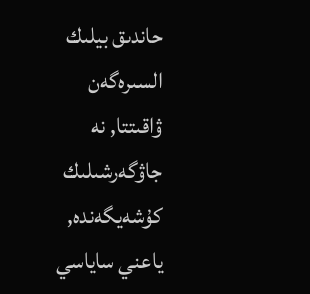حاندىق بيلىك السىرەگەن ۋاقىتتا, نە جاۋگەرشىلىك كۇشەيگەندە, ياعني ساياسي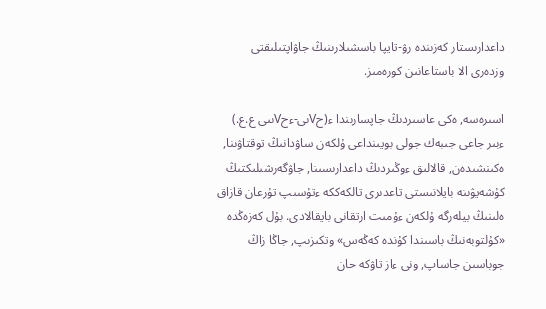داعدارىستار كەزىندە رۋ-تايپا باسشىلارىنىڭ جاۋاپتىلىقتى وزدەرى الا باستاعانىن كورەمىز.

اسىرەسە, ەكى عاسىردىڭ جاپسارىندا ء(حVىى-ءحVىىى ع.ع.) ءبىر جاعى جىبەك جولى بويىنداعى ۇلكەن ساۋدانىڭ توقتاۋىنا, ەكىنشىدەن, قالالىق ءوڭىردىڭ داعدارىسىنا, جاۋگەرشىلىكتىڭ كۇشەيۋىنە بايلانىستى تاعدىرى تالكەككە ءتۇسىپ تۇرعان قازاق ەلىنىڭ بيلەرگە ۇلكەن ءۇمىت ارتقانى بايقالادى. بۇل كەزەڭدە «كۇلتوبەنىڭ باسىندا كۇندە كەڭەس» وتكىزىپ, جاڭا زاڭ جوباسىن جاساپ, ونى ءاز تاۋكە حان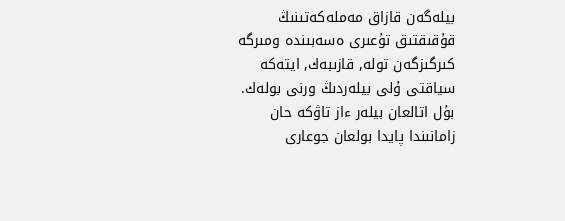بيلەگەن قازاق مەملەكەتىنىڭ قۇقىقتىق تۇعىرى ەسەبىندە ومىرگە كىرگىزگەن تولە, قازىبەك, ايتەكە سياقتى ۇلى بيلەردىڭ ورنى بولەك. بۇل اتالعان بيلەر ءاز تاۋكە حان زامانىندا پايدا بولعان جوعارى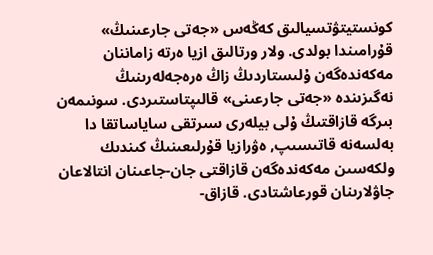كونستيتۋتسيالىق كەڭەس «جەتى جارعىنىڭ» قۇرامىندا بولدى. ولار ورتالىق ازيا ەرتە زاماننان مەكەندەگەن ۇلىستاردىڭ زاڭ ەرەجەلەرىنىڭ نەگىزىندە «جەتى جارعىنى» قالىپتاستىردى. سونىمەن بىرگە قازاقتىڭ ۇلى بيلەرى سىرتقى ساياساتقا دا بەلسەنە قاتىسىپ, ەۋرازيا قۇرلىعىنىڭ كىندىك ولكەسىن مەكەندەگەن قازاقتى جان-جاعىنان انتالاعان جاۋلارىنان قورعاشتادى. قازاق-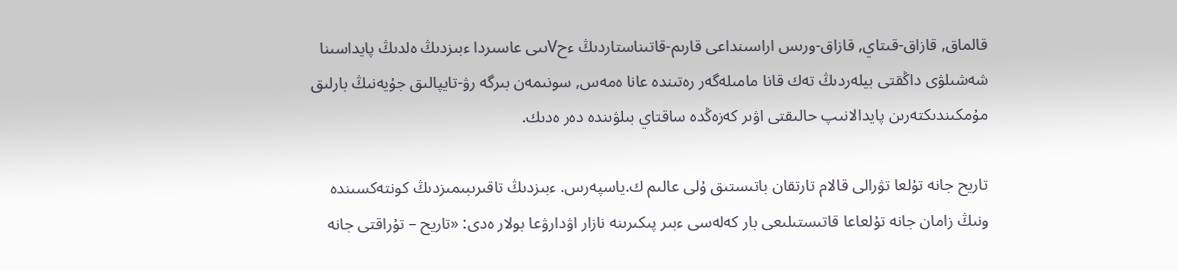قالماق, قازاق-قىتاي, قازاق-ورىس اراسىنداعى قارىم-قاتىناستاردىڭ ءحVىىى عاسىردا ءبىزدىڭ ەلدىڭ پايداسىنا شەشىلۋى داڭقتى بيلەردىڭ تەك قانا مامىلەگەر رەتىندە عانا ەمەس, سونىمەن بىرگە رۋ-تايپالىق جۇيەنىڭ بارلىق مۇمكىندىكتەرىن پايدالانىپ حالىقتى اۋىر كەزەڭدە ساقتاي بىلۋىندە دەر ەدىك.

تاريح جانە تۇلعا تۋرالى قالام تارتقان باتىستىق ۇلى عالىم ك.ياسپەرس. ءبىزدىڭ تاقىرىبىمىزدىڭ كونتەكسىندە ونىڭ زامان جانە تۇلعاعا قاتىستىلىعى بار كەلەسى ءبىر پىكىرىنە نازار اۋدارۋعا بولار ەدى: «تاريح – تۇراقتى جانە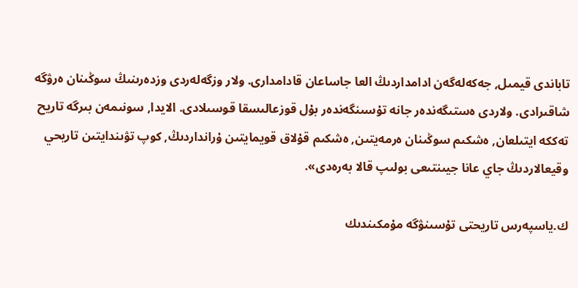تاباندى قيمىل, جەكەلەگەن ادامداردىڭ العا جاساعان قادامدارى. ولار وزگەلەردى وزدەرىنىڭ سوڭىنان ەرۋگە شاقىرادى. ولاردى ەستىگەندەر جانە تۇسىنگەندەر بۇل قوزعالىسقا قوسىلادى. الايدا, سونىمەن بىرگە تاريح تەككە ايتىلعان, ەشكىم سوڭىنان ەرمەيتىن, ەشكىم قۇلاق قويمايتىن ۇرانداردىڭ, كوپ تۋىندايتىن تاريحي وقيعالاردىڭ جاي عانا جيىنتىعى بولىپ قالا بەرەدى».

ك.ياسپەرس تاريحتى تۇسىنۋگە مۇمكىندىك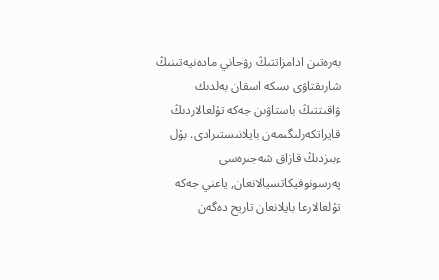بەرەتىن ادامزاتتىڭ رۋحاني مادەنيەتىنىڭ شارىقتاۋى ىسكە اسقان بەلدىك ۋاقىتتىڭ باستاۋىن جەكە تۇلعالاردىڭ قايراتكەرلىگىمەن بايلانىستىرادى. بۇل ءبىزدىڭ قازاق شەجىرەسى پەرسونوفيكاتسيالانعان, ياعني جەكە تۇلعالارعا بايلانعان تاريح دەگەن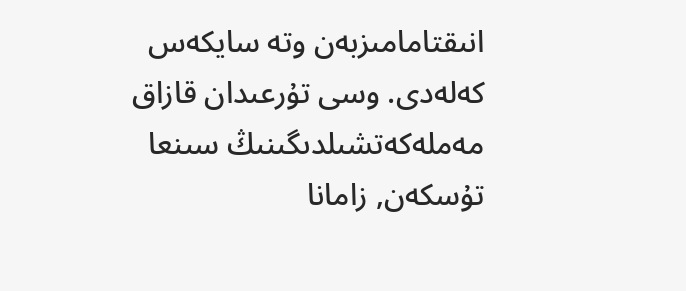انىقتامامىزبەن وتە سايكەس كەلەدى. وسى تۇرعىدان قازاق مەملەكەتشىلدىگىنىڭ سىنعا تۇسكەن, زامانا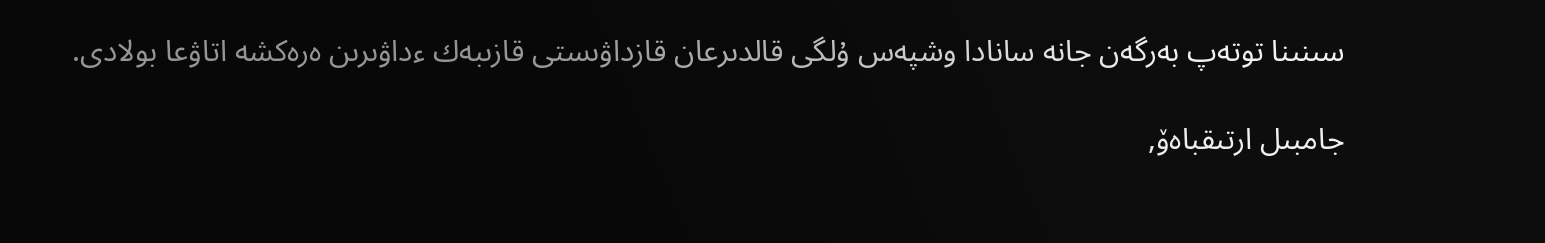سىنىنا توتەپ بەرگەن جانە سانادا وشپەس ۇلگى قالدىرعان قازداۋىستى قازىبەك ءداۋىرىن ەرەكشە اتاۋعا بولادى.

جامبىل ارتىقباەۆ,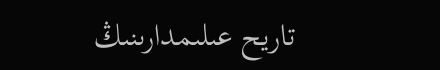تاريح عىلىمدارىنىڭ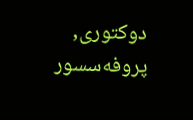دوكتورى, پروفەسسور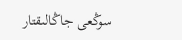سوڭعى جاڭالىقتار